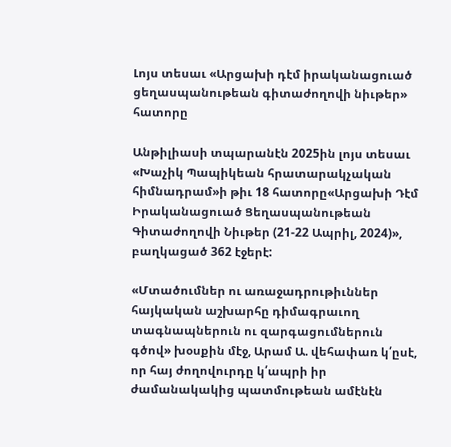Լոյս տեսաւ «Արցախի դէմ իրականացուած ցեղասպանութեան գիտաժողովի նիւթեր» հատորը

Անթիլիասի տպարանէն 2025ին լոյս տեսաւ «Խաչիկ Պապիկեան հրատարակչական հիմնադրամ»ի թիւ 18 հատորը«Արցախի Դէմ Իրականացուած Ցեղասպանութեան Գիտաժողովի Նիւթեր (21-22 Ապրիլ, 2024)», բաղկացած 362 էջերէ:

«Մտածումներ ու առաջադրութիւններ հայկական աշխարհը դիմագրաւող տագնապներուն ու զարգացումներուն գծով» խօսքին մէջ, Արամ Ա. վեհափառ կ՛ըսէ, որ հայ ժողովուրդը կ՛ապրի իր ժամանակակից պատմութեան ամէնէն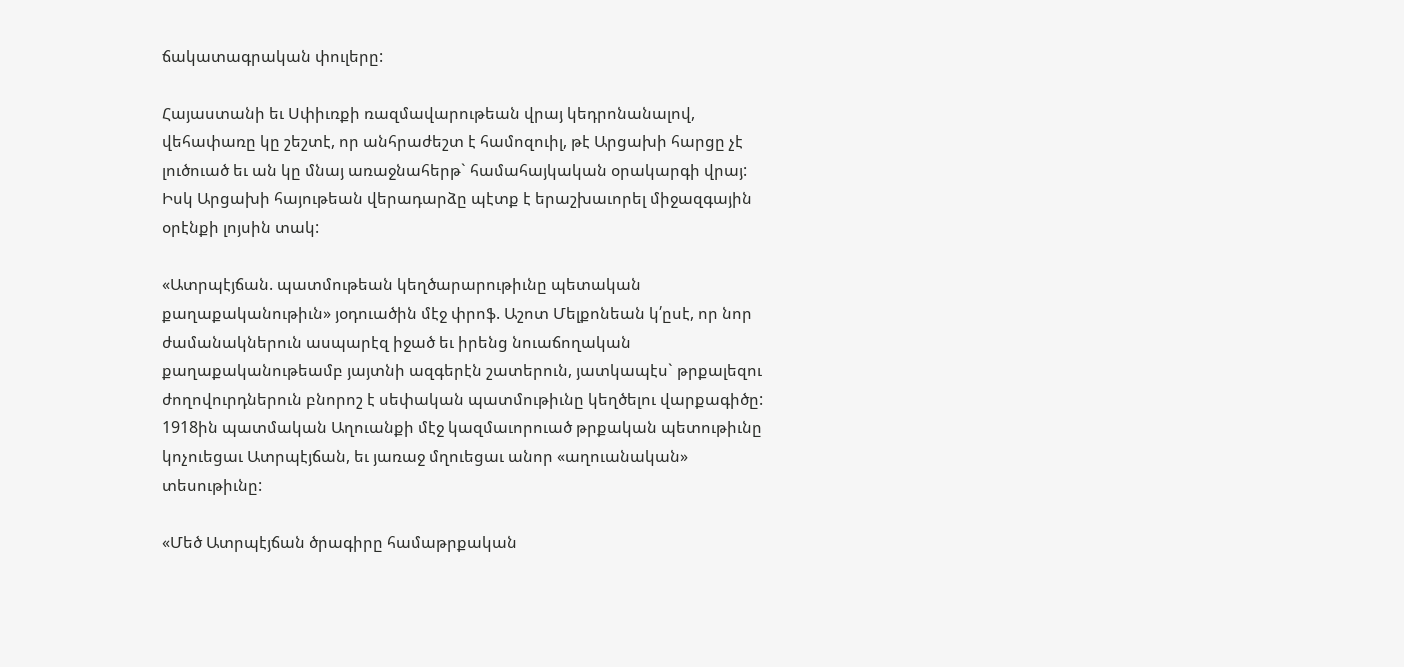ճակատագրական փուլերը:

Հայաստանի եւ Սփիւռքի ռազմավարութեան վրայ կեդրոնանալով, վեհափառը կը շեշտէ, որ անհրաժեշտ է համոզուիլ, թէ Արցախի հարցը չէ լուծուած եւ ան կը մնայ առաջնահերթ` համահայկական օրակարգի վրայ: Իսկ Արցախի հայութեան վերադարձը պէտք է երաշխաւորել միջազգային օրէնքի լոյսին տակ:

«Ատրպէյճան. պատմութեան կեղծարարութիւնը պետական քաղաքականութիւն» յօդուածին մէջ փրոֆ. Աշոտ Մելքոնեան կ՛ըսէ, որ նոր ժամանակներուն ասպարէզ իջած եւ իրենց նուաճողական քաղաքականութեամբ յայտնի ազգերէն շատերուն, յատկապէս` թրքալեզու ժողովուրդներուն բնորոշ է սեփական պատմութիւնը կեղծելու վարքագիծը: 1918ին պատմական Աղուանքի մէջ կազմաւորուած թրքական պետութիւնը կոչուեցաւ Ատրպէյճան, եւ յառաջ մղուեցաւ անոր «աղուանական» տեսութիւնը:

«Մեծ Ատրպէյճան ծրագիրը համաթրքական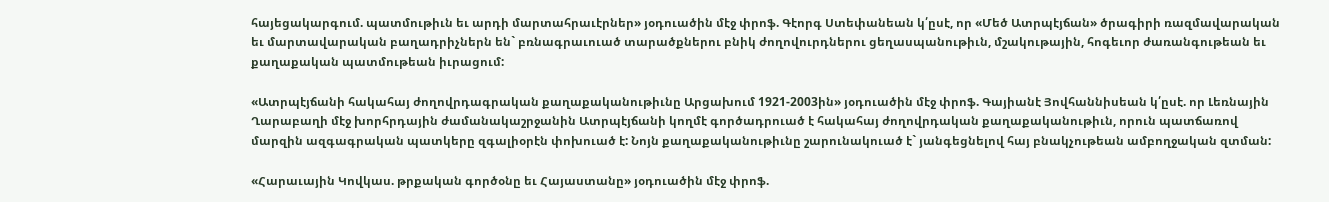հայեցակարգում. պատմութիւն եւ արդի մարտահրաւէրներ» յօդուածին մէջ փրոֆ. Գէորգ Ստեփանեան կ՛ըսէ, որ «Մեծ Ատրպէյճան» ծրագիրի ռազմավարական եւ մարտավարական բաղադրիչներն են` բռնագրաւուած տարածքներու բնիկ ժողովուրդներու ցեղասպանութիւն, մշակութային, հոգեւոր ժառանգութեան եւ քաղաքական պատմութեան իւրացում:

«Ատրպէյճանի հակահայ ժողովրդագրական քաղաքականութիւնը Արցախում 1921-2003ին» յօդուածին մէջ փրոֆ. Գայիանէ Յովհաննիսեան կ՛ըսէ. որ Լեռնային Ղարաբաղի մէջ խորհրդային ժամանակաշրջանին Ատրպէյճանի կողմէ գործադրուած է հակահայ ժողովրդական քաղաքականութիւն, որուն պատճառով մարզին ազգագրական պատկերը զգալիօրէն փոխուած է: Նոյն քաղաքականութիւնը շարունակուած է` յանգեցնելով հայ բնակչութեան ամբողջական զտման:

«Հարաւային Կովկաս. թրքական գործօնը եւ Հայաստանը» յօդուածին մէջ փրոֆ.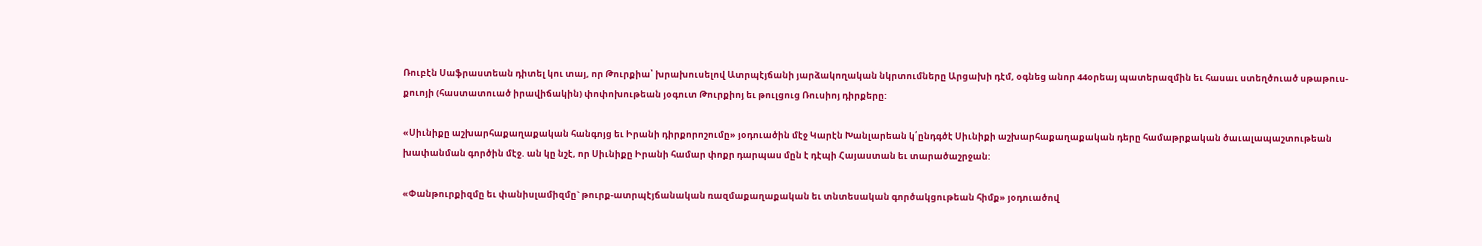Ռուբէն Սաֆրաստեան դիտել կու տայ, որ Թուրքիա՝ խրախուսելով Ատրպէյճանի յարձակողական նկրտումները Արցախի դէմ, օգնեց անոր 44օրեայ պատերազմին եւ հասաւ ստեղծուած սթաթուս-քուոյի (հաստատուած իրավիճակին) փոփոխութեան յօգուտ Թուրքիոյ եւ թուլցուց Ռուսիոյ դիրքերը:

«Սիւնիքը աշխարհաքաղաքական հանգոյց եւ Իրանի դիրքորոշումը» յօդուածին մէջ Կարէն Խանլարեան կ՛ընդգծէ Սիւնիքի աշխարհաքաղաքական դերը համաթրքական ծաւալապաշտութեան խափանման գործին մէջ. ան կը նշէ, որ Սիւնիքը Իրանի համար փոքր դարպաս մըն է դէպի Հայաստան եւ տարածաշրջան:

«Փանթուրքիզմը եւ փանիսլամիզմը` թուրք-ատրպէյճանական ռազմաքաղաքական եւ տնտեսական գործակցութեան հիմք» յօդուածով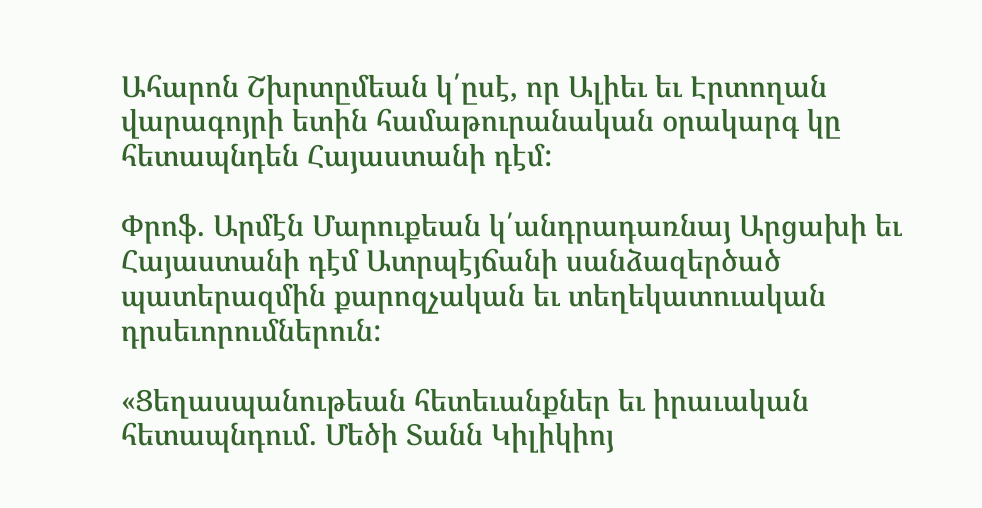Ահարոն Շխրտըմեան կ՛ըսէ, որ Ալիեւ եւ Էրտողան վարագոյրի ետին համաթուրանական օրակարգ կը հետապնդեն Հայաստանի դէմ:

Փրոֆ. Արմէն Մարուքեան կ՛անդրադառնայ Արցախի եւ Հայաստանի դէմ Ատրպէյճանի սանձազերծած պատերազմին քարոզչական եւ տեղեկատուական դրսեւորումներուն:

«Ցեղասպանութեան հետեւանքներ եւ իրաւական հետապնդում. Մեծի Տանն Կիլիկիոյ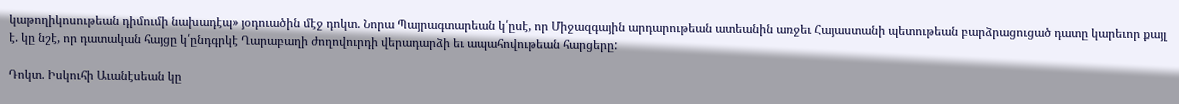կաթողիկոսութեան դիմումի նախադէպ» յօդուածին մէջ դոկտ. Նորա Պայրագտարեան կ՛ըսէ, որ Միջազգային արդարութեան ատեանին առջեւ Հայաստանի պետութեան բարձրացուցած դատը կարեւոր քայլ է. կը նշէ, որ դատական հայցը կ՛ընդգրկէ Ղարաբաղի ժողովուրդի վերադարձի եւ ապահովութեան հարցերը:

Դոկտ. Իսկուհի Աւանէսեան կը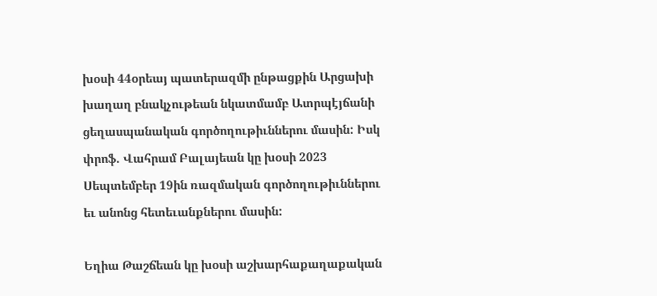խօսի 44օրեայ պատերազմի ընթացքին Արցախի խաղաղ բնակչութեան նկատմամբ Ատրպէյճանի ցեղասպանական գործողութիւններու մասին: Իսկ փրոֆ. Վահրամ Բալայեան կը խօսի 2023 Սեպտեմբեր 19ին ռազմական գործողութիւններու եւ անոնց հետեւանքներու մասին:

Եղիա Թաշճեան կը խօսի աշխարհաքաղաքական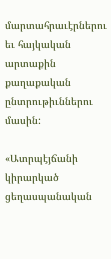մարտահրաւէրներու եւ հայկական արտաքին քաղաքական ընտրութիւններու մասին:

«Ատրպէյճանի կիրարկած ցեղասպանական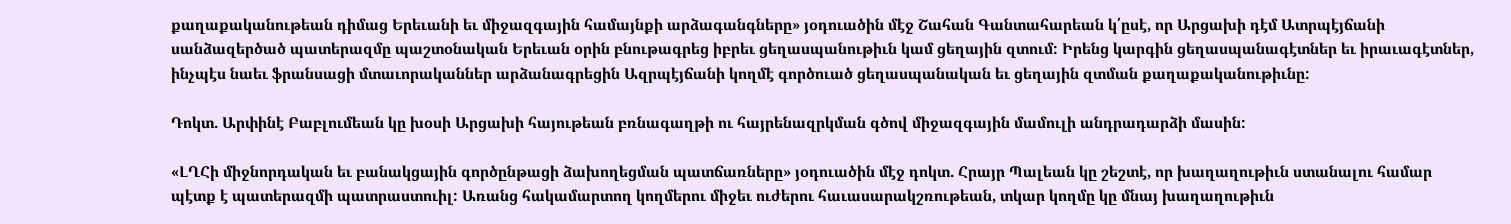քաղաքականութեան դիմաց Երեւանի եւ միջազգային համայնքի արձագանգները» յօդուածին մէջ Շահան Գանտահարեան կ՛ըսէ, որ Արցախի դէմ Ատրպէյճանի սանձազերծած պատերազմը պաշտօնական Երեւան օրին բնութագրեց իբրեւ ցեղասպանութիւն կամ ցեղային զտում: Իրենց կարգին ցեղասպանագէտներ եւ իրաւագէտներ, ինչպէս նաեւ ֆրանսացի մտաւորականներ արձանագրեցին Ազրպէյճանի կողմէ գործուած ցեղասպանական եւ ցեղային զտման քաղաքականութիւնը:

Դոկտ. Արփինէ Բաբլումեան կը խօսի Արցախի հայութեան բռնագաղթի ու հայրենազրկման գծով միջազգային մամուլի անդրադարձի մասին:

«ԼՂՀի միջնորդական եւ բանակցային գործընթացի ձախողեցման պատճառները» յօդուածին մէջ դոկտ. Հրայր Պալեան կը շեշտէ, որ խաղաղութիւն ստանալու համար պէտք է պատերազմի պատրաստուիլ: Առանց հակամարտող կողմերու միջեւ ուժերու հաւասարակշռութեան, տկար կողմը կը մնայ խաղաղութիւն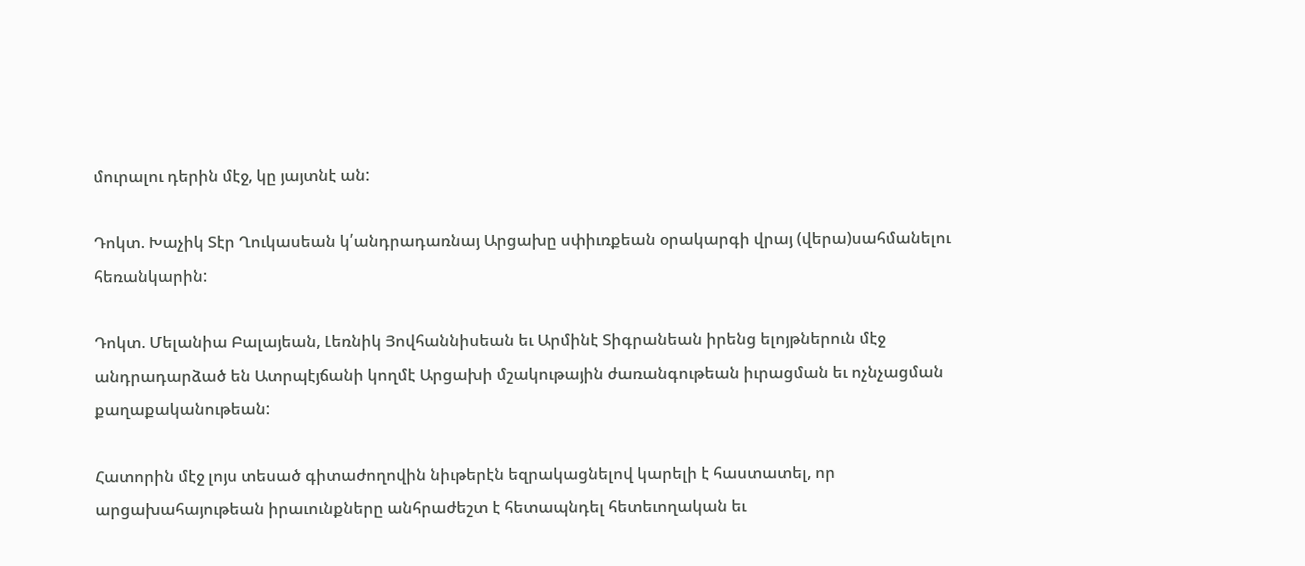մուրալու դերին մէջ, կը յայտնէ ան:

Դոկտ. Խաչիկ Տէր Ղուկասեան կ՛անդրադառնայ Արցախը սփիւռքեան օրակարգի վրայ (վերա)սահմանելու հեռանկարին:

Դոկտ. Մելանիա Բալայեան, Լեռնիկ Յովհաննիսեան եւ Արմինէ Տիգրանեան իրենց ելոյթներուն մէջ անդրադարձած են Ատրպէյճանի կողմէ Արցախի մշակութային ժառանգութեան իւրացման եւ ոչնչացման քաղաքականութեան:

Հատորին մէջ լոյս տեսած գիտաժողովին նիւթերէն եզրակացնելով կարելի է հաստատել, որ արցախահայութեան իրաւունքները անհրաժեշտ է հետապնդել հետեւողական եւ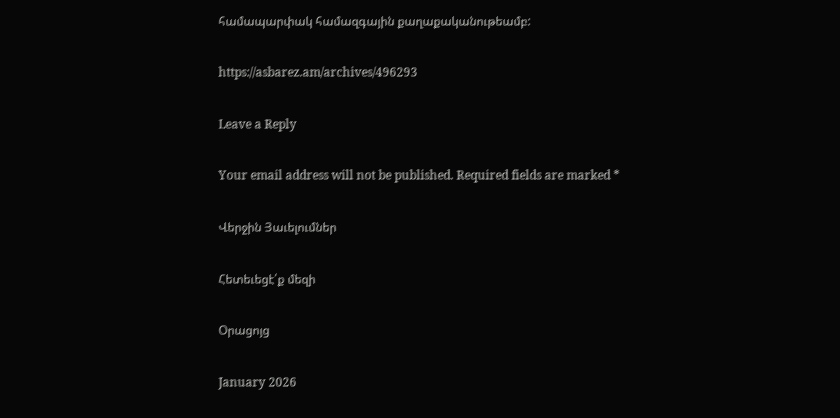համապարփակ համազգային քաղաքականութեամբ:

https://asbarez.am/archives/496293

Leave a Reply

Your email address will not be published. Required fields are marked *

Վերջին Յաւելումներ

Հետեւեցէ՛ք մեզի

Օրացոյց

January 2026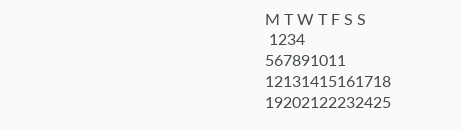M T W T F S S
 1234
567891011
12131415161718
19202122232425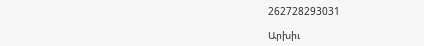262728293031

Արխիւ